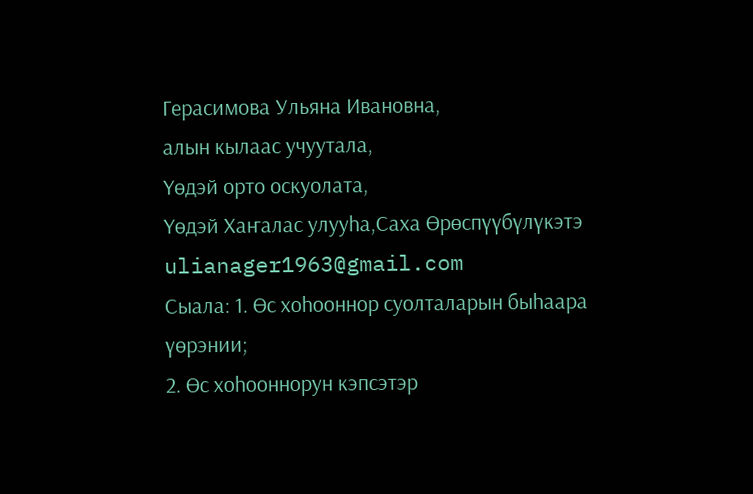Герасимова Ульяна Ивановна,
алын кылаас учуутала,
Үөдэй орто оскуолата,
Үөдэй Хаҥалас улууһа,Саха Өрөспүүбүлүкэтэ
ulianager1963@gmail.com
Сыала: 1. Өс хоһооннор суолталарын быһаара үөрэнии;
2. Өс хоһооннорун кэпсэтэр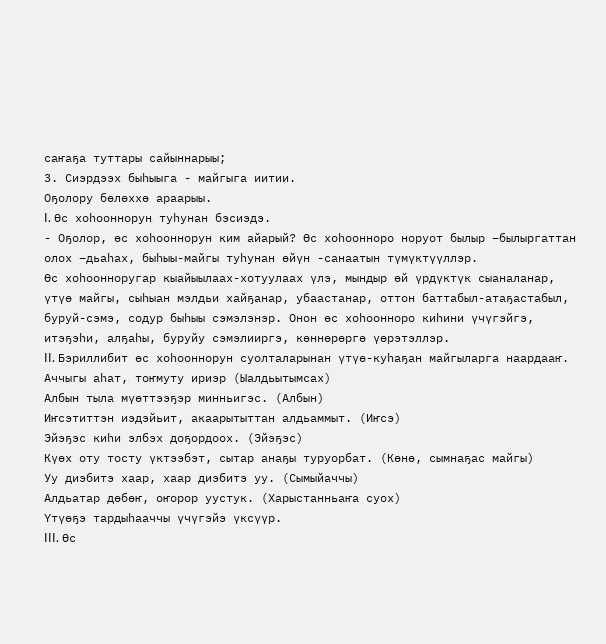саҥаҕа туттары сайыннарыы;
3. Сиэрдээх быһыыга - майгыга иитии.
Оҕолору бөлөххө араарыы.
I. Өс хоһооннорун туһунан бэсиэдэ.
- Оҕолор, өс хоһооннорун ким айарый? Өс хоһоонноро норуот былыр –былыргаттан олох –дьаһах, быһыы-майгы туһунан өйүн -санаатын түмүктүүллэр.
Өс хоһоонноругар кыайыылаах-хотуулаах үлэ, мындыр өй үрдүктүк сыаналанар, үтүө майгы, сыһыан мэлдьи хайҕанар, убаастанар, оттон баттабыл-атаҕастабыл, буруй-сэмэ, содур быһыы сэмэлэнэр. Онон өс хоһоонноро киһини үчүгэйгэ, итэҕэһи, алҕаһы, буруйу сэмэлииргэ, көннөрөргө үөрэтэллэр.
II. Бэриллибит өс хоһооннорун суолталарынан үтүө-куһаҕан майгыларга наардааҥ.
Аччыгы аһат, тоҥмуту ириэр (Ыалдьытымсах)
Албын тыла мүөттээҕэр минньигэс. (Албын)
Иҥсэтиттэн иэдэйьит, акаарытыттан алдьаммыт. (Иҥсэ)
Эйэҕэс киһи элбэх доҕордоох. (Эйэҕэс)
Күөх оту тосту үктээбэт, сытар анаҕы туруорбат. (Көнө, сымнаҕас майгы)
Уу диэбитэ хаар, хаар диэбитэ уу. (Сымыйаччы)
Алдьатар дөбөҥ, оҥорор уустук. (Харыстанньаҥа суох)
Үтүөҕэ тардыһааччы үчүгэйэ үксүүр.
III. Өс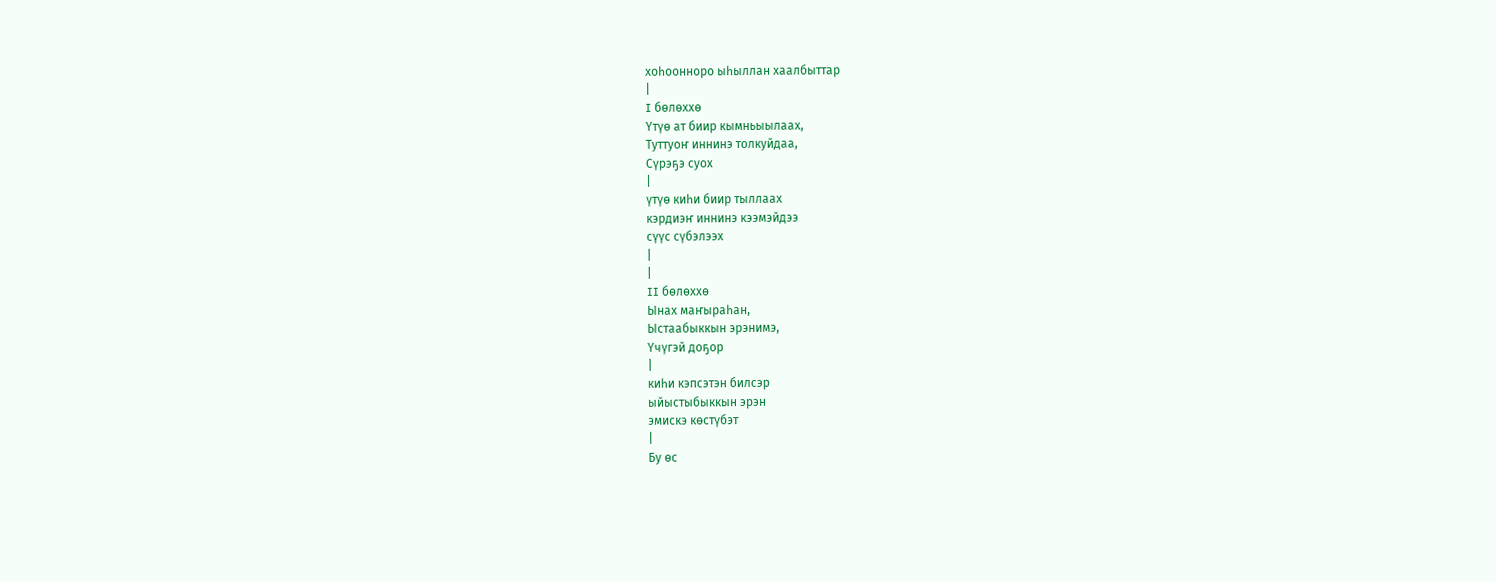хоһоонноро ыһыллан хаалбыттар
|
I бөлөххө
Үтүө ат биир кымньыылаах,
Туттуоҥ иннинэ толкуйдаа,
Сүрэҕэ суох
|
үтүө киһи биир тыллаах
кэрдиэҥ иннинэ кээмэйдээ
сүүс сүбэлээх
|
|
II бөлөххө
Ынах маҥыраһан,
Ыстаабыккын эрэнимэ,
Үчүгэй доҕор
|
киһи кэпсэтэн билсэр
ыйыстыбыккын эрэн
эмискэ көстүбэт
|
Бу өс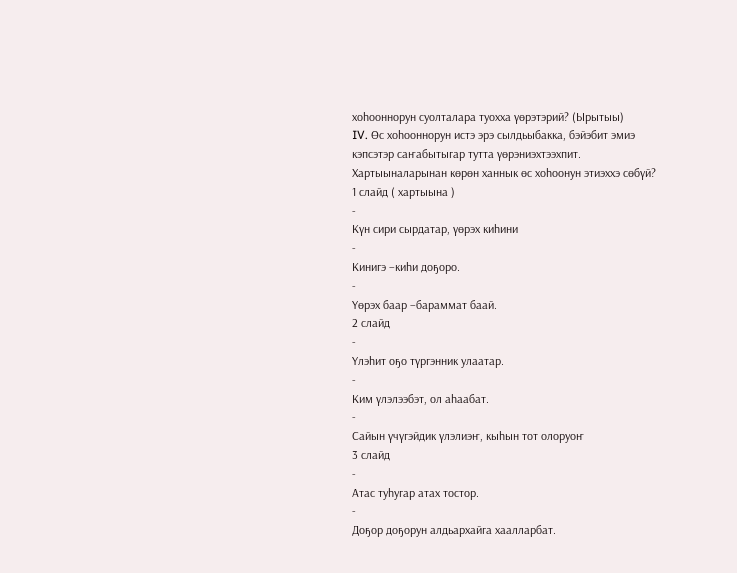хоһооннорун суолталара туохха үөрэтэрий? (Ырытыы)
IV. Өс хоһооннорун истэ эрэ сылдьыбакка, бэйэбит эмиэ кэпсэтэр саҥабытыгар тутта үөрэниэхтээхпит.
Хартыыналарынан көрөн ханнык өс хоһоонун этиэххэ сөбүй?
1 слайд ( хартыына )
-
Күн сири сырдатар, үөрэх киһини
-
Кинигэ –киһи доҕоро.
-
Үөрэх баар –бараммат баай.
2 слайд
-
Үлэһит оҕо түргэнник улаатар.
-
Ким үлэлээбэт, ол аһаабат.
-
Сайын үчүгэйдик үлэлиэҥ, кыһын тот олоруоҥ
3 слайд
-
Атас туһугар атах тостор.
-
Доҕор доҕорун алдьархайга хаалларбат.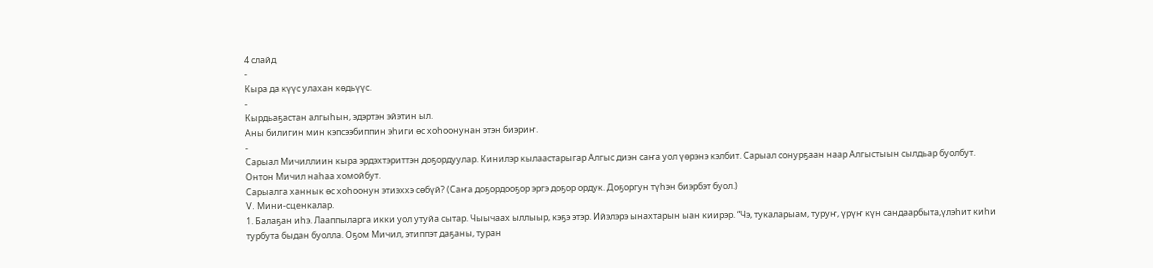4 слайд
-
Кыра да күүс улахан көдьүүс.
-
Кырдьаҕастан алгыһын, эдэртэн эйэтин ыл.
Аны билигин мин кэпсээбиппин эһиги өс хоһоонунан этэн биэриҥ.
-
Сарыал Мичиллиин кыра эрдэхтэриттэн доҕордуулар. Кинилэр кылаастарыгар Алгыс диэн саҥа уол үөрэнэ кэлбит. Сарыал сонурҕаан наар Алгыстыын сылдьар буолбут. Онтон Мичил наһаа хомойбут.
Сарыалга ханнык өс хоһоонун этиэххэ сөбүй? (Саҥа доҕордооҕор эргэ доҕор ордук. Доҕоргун түһэн биэрбэт буол.)
V. Мини-сценкалар.
1. Балаҕан иһэ. Лааппыларга икки уол утуйа сытар. Чыычаах ыллыыр, кэҕэ этэр. Ийэлэрэ ынахтарын ыан киирэр. “Чэ, тукаларыам, туруҥ, үрүҥ күн сандаарбыта,үлэһит киһи турбута быдан буолла. Оҕом Мичил, этиппэт даҕаны, туран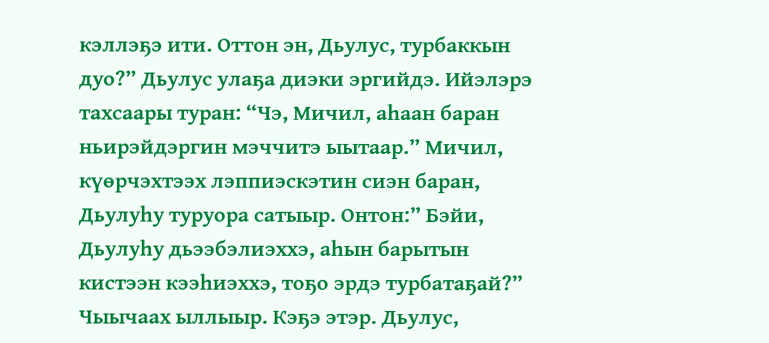кэллэҕэ ити. Оттон эн, Дьулус, турбаккын дуо?” Дьулус улаҕа диэки эргийдэ. Ийэлэрэ тахсаары туран: “Чэ, Мичил, аһаан баран ньирэйдэргин мэччитэ ыытаар.” Мичил, күөрчэхтээх лэппиэскэтин сиэн баран, Дьулуһу туруора сатыыр. Онтон:” Бэйи, Дьулуһу дьээбэлиэххэ, аһын барытын кистээн кээһиэххэ, тоҕо эрдэ турбатаҕай?”
Чыычаах ыллыыр. Кэҕэ этэр. Дьулус,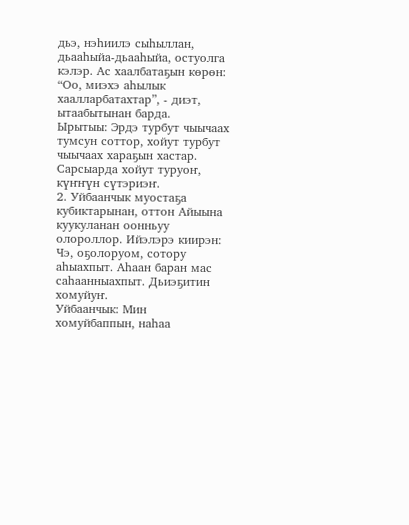дьэ, нэһиилэ сыһыллан, дьааһыйа-дьааһыйа, остуолга кэлэр. Ас хаалбатаҕын көрөн: “Оо, миэхэ аһылык хаалларбатахтар”, - диэт, ытаабытынан барда.
Ырытыы: Эрдэ турбут чыычаах тумсун соттор, хойут турбут чыычаах хараҕын хастар. Сарсыарда хойут туруоҥ, күҥҥүн сүтэриэҥ.
2. Уйбаанчык муостаҕа кубиктарынан, оттон Айыына куукуланан оонньуу олороллор. Ийэлэрэ киирэн: Чэ, оҕолоруом, сотору аһыахпыт. Аһаан баран мас саһаанныахпыт. Дьиэҕитин хомуйуҥ.
Уйбаанчык: Мин хомуйбаппын, наһаа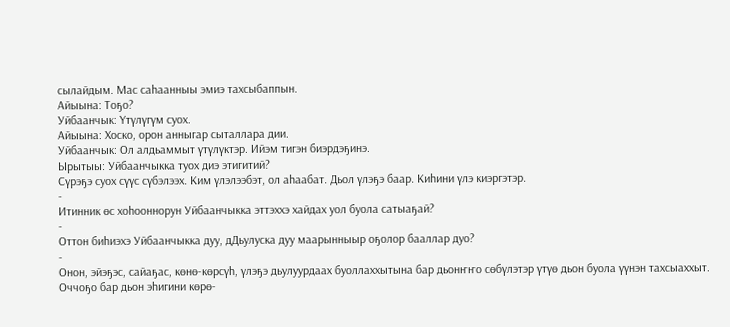сылайдым. Мас саһаанныы эмиэ тахсыбаппын.
Айыына: Тоҕо?
Уйбаанчык: Үтүлүгүм суох.
Айыына: Хоско, орон анныгар сыталлара дии.
Уйбаанчык: Ол алдьаммыт үтүлүктэр. Ийэм тигэн биэрдэҕинэ.
Ырытыы: Уйбаанчыкка туох диэ этигитий?
Сүрэҕэ суох сүүс сүбэлээх. Ким үлэлээбэт, ол аһаабат. Дьол үлэҕэ баар. Киһини үлэ киэргэтэр.
-
Итинник өс хоһооннорун Уйбаанчыкка эттэххэ хайдах уол буола сатыаҕай?
-
Оттон биһиэхэ Уйбаанчыкка дуу, дДьулуска дуу маарынныыр оҕолор бааллар дуо?
-
Онон, эйэҕэс, сайаҕас, көнө-көрсүһ, үлэҕэ дьулуурдаах буоллаххытына бар дьонҥҥо сөбүлэтэр үтүө дьон буола үүнэн тахсыаххыт. Оччоҕо бар дьон эһигини көрө-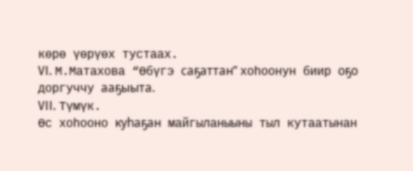көрө үөрүөх тустаах.
VI. М.Матахова “Өбүгэ саҕаттан” хоһоонун биир оҕо доргуччу ааҕыыта.
VII. Түмүк.
Өс хоһооно куһаҕан майгыланыыны тыл кутаатынан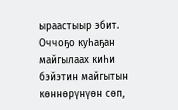ыраастыыр эбит. Оччоҕо куһаҕан майгылаах киһи бэйэтин майгытын көннөрүнүөн сөп,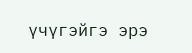үчүгэйгэ эрэ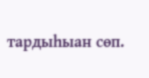тардыһыан сөп.